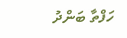ހަފްތާ ބަންދު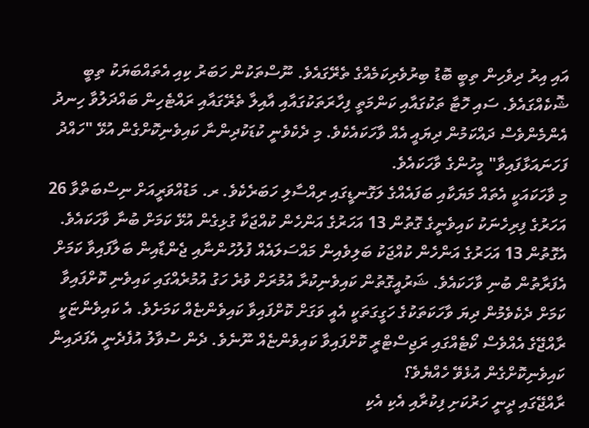އައި އިރު ދިވެހިން ތިބީ ބޮޑު ބިރުވެރިކަމެއްގެ ތެރޭގައެވެ. ނޫސްތަކުން ހަބަރު ކިއި އެތައްބަޔަކު ތިބީ ޝޮކެއްގައެވެ. ސައި ހޮޓާ ތަކުގައާއި ކަންމަތީ ފިހާރަތަކުގައާއި އާއިލާ ތެރޭގައާއި ރައްޓެހިން ބައްދަލުވާ ހިނދު އެންމެންވެސް ދައްކަމުން ދިޔައީ އެއް ވާހަކައެކެވެ. މި ދެކެވެނީ ކުޑަކުދިންނާ ކައިވެނިކޮށްގެން އުޅޭ "ހައްދު ފަހަނައަޅާފައިވާ" މީހުންގެ ވާހަކައެވެ.
މި ވާހަކައަކީ އެތައް މަޔަކާއި ބަފައެއްގެ ލަގޮނޑީގައި ރިއްސާލި ހަބަރެކެވެ. ރ. މަޑުއްވަރީއަށް ނިސްބަތްވާ 26 އަހަރުގެ ފިރިހެނަކު ކައިވެނީގެ ގޮތުން 13 އަހަރުގެ އަންހެން ކުއްޖަކާ ގުޅިގެން އުޅޭ ކަމަށް ބުނާ ވާހަކައެވެ. އެގޮތުން 13 އަހަރުގެ އަންހެން ކުއްޖަކު ބަލިވެއިން މައްސަލައެއް ފުލުހުންނާއި ޖެންޑާއިން ބަލާފައިވާ ކަމަށް އެފަރާތުން ބުނި ވާހަކައެވެ. ޝަރުއީގޮތުން ކައިވެނިކުރާ އުމުރަށް ވުރެ ހަގު އުމުރެއްގައި ކައިވެނި ކޮށްފައިވާ ކަމަށް ދެކެވެމުން ދިޔަ ވާހަކަތަކުގެ ހަގީގަތަކީ އެއީ ވަގަށް ކޮށްފައިވާ ކައިވެންޏެއް ކަމަށެވެ. އެ ކައިވެންޏަކީ ރާއްޖޭގެ އެއްވެސް ކޯޓެއްގައި ރަޖިސްޓްރީ ކޮށްފައިވާ ކައިވެންޏެއް ނޫނެވެ. ދެން ސުވާލު އުފެދެނީ އެފަދައިން ކައިވެނިކޮށްގެން އުޅެވޭ ހެއްޔެވެ؟
ރާއްޖޭގައި ދީނީ ހަރުކަށި ފިކުރާއި އެކި އެކި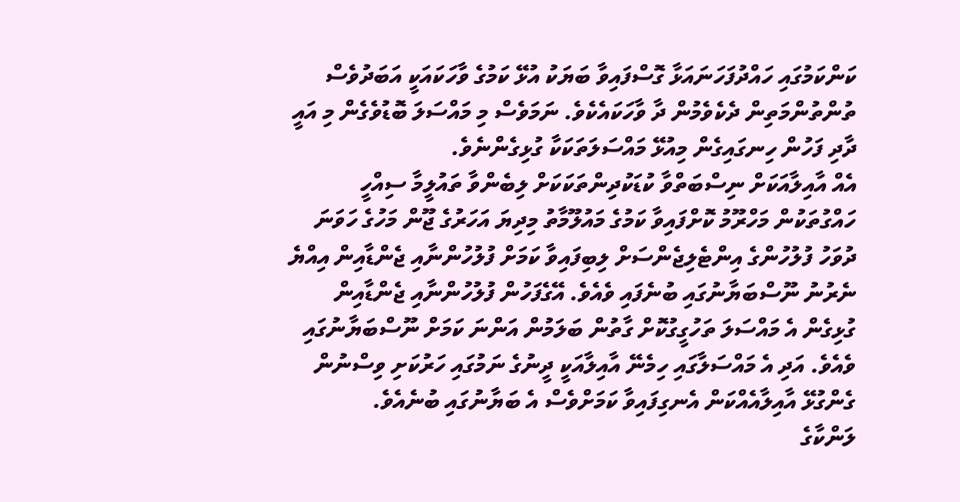ކަންކަމުގައި ހައްދުފަހަނައަޅާ ގޮސްފައިވާ ބަޔަކު އުޅޭ ކަމުގެ ވާހަކައަކީ އަބަދުވެސް ތުންތުންމަތިން ދެކެވެމުން ދާ ވާހަކައެކެވެ. ނަމަވެސް މި މައްސަލަ ބޮޑުވެގެން މި އައީ ދާދި ފަހުން ހިނގައިގެން މިއުޅޭ މައްސަލަތަކަކާ ގުޅިގެންނެވެ.
އެއް އާއިލާއަކަށް ނިސްބަތްވާ ކުޑަކުދިންތަކަކަށް ލިބެންވާ ތައުލީމާ ސިއްހީ ހައްގުތަކުން މަހްރޫމު ކޮށްފައިވާ ކަމުގެ މައުލޫމާތު މިދިޔަ އަހަރުގެ ޖޫން މަހުގެ ހަވަނަ ދުވަހު ފުލުހުންގެ އިންޓެލިޖެންސަށް ލިބިފައިވާ ކަމަށް ފުލުހުންނާއި ޖެންޑާއިން އިއްޔެ ނެރުނު ނޫސްބަޔާނުގައި ބުނެފައި ވެއެވެ. އޭގެފަހުން ފުލުހުންނާއި ޖެންޑާއިން ގުޅިގެން އެ މައްސަލަ ތަހުގީގުކޮށް ގާތުން ބަލަމުން އަންނަ ކަމަށް ނޫސްބަޔާނުގައި ވެއެވެ. އަދި އެ މައްސަލާގައި ހިމެނޭ އާއިލާއަކީ ދީނުގެ ނަމުގައި ހަރުކަށި ވިސްނުން ގެންގުޅޭ އާއިލާއެއްކަން އެނގިފައިވާ ކަމަށްވެސް އެ ބަޔާނުގައި ބުނެއެވެ.
ލަންކާގެ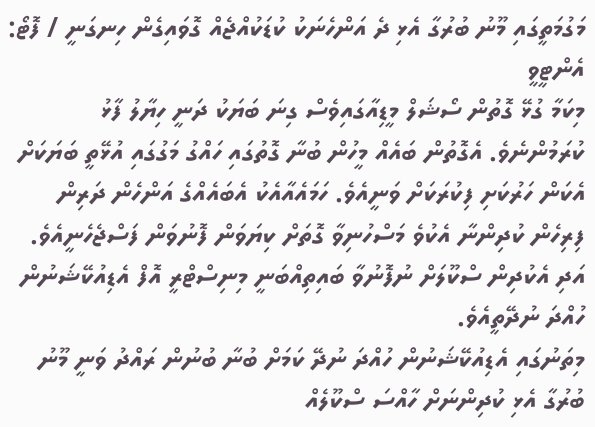މަގުމަތީގައި މޫނު ބުރުގާ އެޅި ދެ އަންހެނަކު ކުޑަކުއްޖެއް ގޮވައިގެން ހިނގަނީ / ފޮޓޯ: އެންޓީވީ
މިކަމާ ގުޅޭ ގޮތުން ސޯޝަލް މީޑިއާގައިވެސް ގިނަ ބަޔަކު ދަނީ ހިޔާލު ފާޅު ކުރަމުންނެވެ. އެގޮތުން ބައެއް މީހުން ބުނާ ގޮތުގައި ހައްގު މަގުގައި އުޅޭތީ ބަޔަކަށް އެކަން ހަރުކަށި ފިކުރަކަށް ވަނީއެވެ. ހަމައެއާއެކު އެބައެއްގެ އަންހެން ދަރިން ފިރިހެން ކުދިންނާ އެކުވެ މަސްހުނިވާ ގޮތަށް ކިޔަވަން ފޮނުވަން ފަސްޖެހެނީއެވެ. އަދި އެކުދިން ސްކޫލަށް ނުފޮނުވާ ބައިތިއްބަނީ މިނިސްޓްރީ އޮފް އެޑިއުކޭޝަނުން ހުއްދަ ނުދޭތީއެވެ.
މިތަނުގައި އެޑިއުކޭޝަނުން ހުއްދަ ނުދޭ ކަމަށް ބުނާ ބުނުން ރައްދު ވަނީ މޫނު ބުރުގާ އެޅި ކުދިންނަށް ހާއްސަ ސްކޫލެއް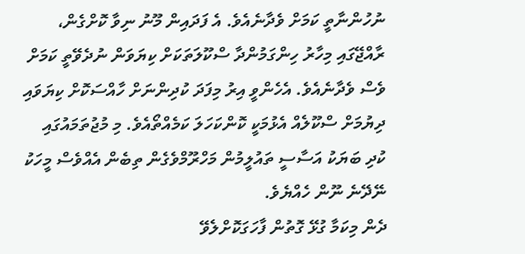ނުހުންނާތީ ކަމަށް ވެދާނެއެވެ. އެ ފަދައިން މޫނު ނިވާ ކޮށްގެން، ރާއްޖޭގައި މިހާރު ހިންގަމުންދާ ސްކޫލަތަކަށް ކިޔަވަން ނުދެވޭތީ ކަމަށް ވެސް ވެދާނެއެވެ. އެހެންވީ އިރު މިފަދަ ކުދިންނަށް ހާއްސަކޮށް ކިޔަވައި ދިޔުމަށް ސްކޫލެއް އެޅުމަކީ ކޮންކަހަލަ ކަމެއްތޯއެވެ. މި މުޖުތަމައުގައި ކުދި ބަޔަކު އަސާސީ ތައުލީމުން މަހްރޫމްވެގެން ތިބެން އެއްވެސް މީހަކު ނޭދޭނެ ނޫން ހެއްޔެވެ.
ދެން މިކަމާ ގުޅޭ ގޮތުން ފާހަގަކޮށްލެވޭ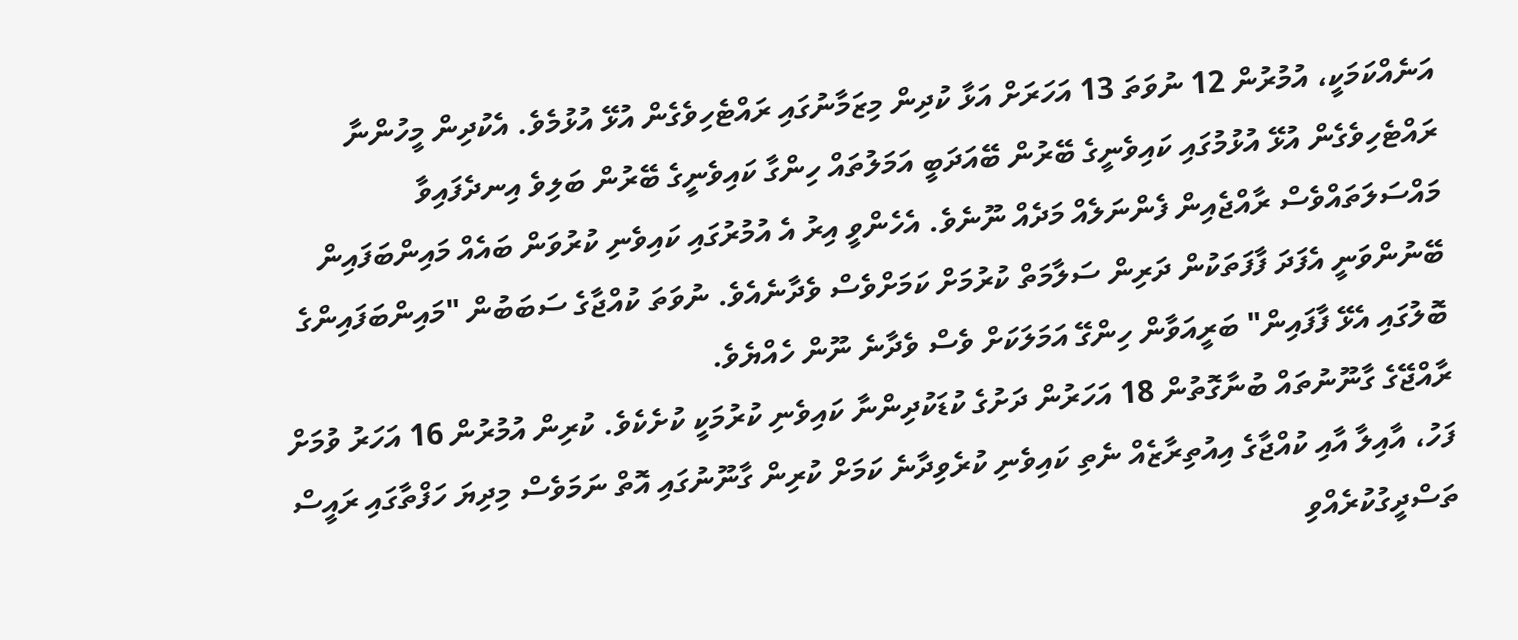އަނެއްކަމަކީ، އުމުރުން 12 ނުވަތަ 13 އަހަރަށް އަޅާ ކުދިން މިޒަމާނުގައި ރައްޓެހިވެގެން އުޅޭ އުޅުމެވެ. އެކުދިން މީހުންނާ ރައްޓެހިވެގެން އުޅޭ އުޅުމުގައި ކައިވެނީގެ ބޭރުން ބޭއަދަބީ އަމަލުތައް ހިންގާ ކައިވެނީގެ ބޭރުން ބަލިވެ އިނދެފައިވާ މައްސަލަތައްވެސް ރާއްޖެއިން ފެންނަލެއް މަދެއް ނޫނެވެ. އެހެންވީ އިރު އެ އުމުރުގައި ކައިވެނި ކުރުވަން ބައެއް މައިންބަފައިން ބޭނުންވަނީ އެފަދަ ފާފަތަކުން ދަރިން ސަލާމަތް ކުރުމަށް ކަމަށްވެސް ވެދާނެއެވެ. ނުވަތަ ކުއްޖާގެ ސަބަބުން "މައިންބަފައިންގެ ބޮލުގައި އެޅޭ ފާފައިން" ބަރީއަވާން ހިންގޭ އަމަލަކަށް ވެސް ވެދާނެ ނޫން ހެއްޔެވެ.
ރާއްޖޭގެ ގާނޫނުތައް ބުނާގޮތުން 18 އަހަރުން ދަށުގެ ކުޑަކުދިންނާ ކައިވެނި ކުރުމަކީ ކުށެކެވެ. ކުރިން އުމުރުން 16 އަހަރު ވުމަށް ފަހު، އާއިލާ އާއި ކުއްޖާގެ އިއުތިރާޒެއް ނެތި ކައިވެނި ކުރެވިދާނެ ކަމަށް ކުރިން ގާނޫނުގައި އޮތް ނަމަވެސް މިދިޔަ ހަފްތާގައި ރައީސް ތަސްދީގުކުރެއްވި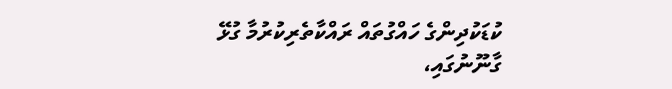ކުޑަކުދިންގެ ހައްގުތައް ރައްކާތެރިކުރުމާ ގުޅޭ ގާނޫނުގައި،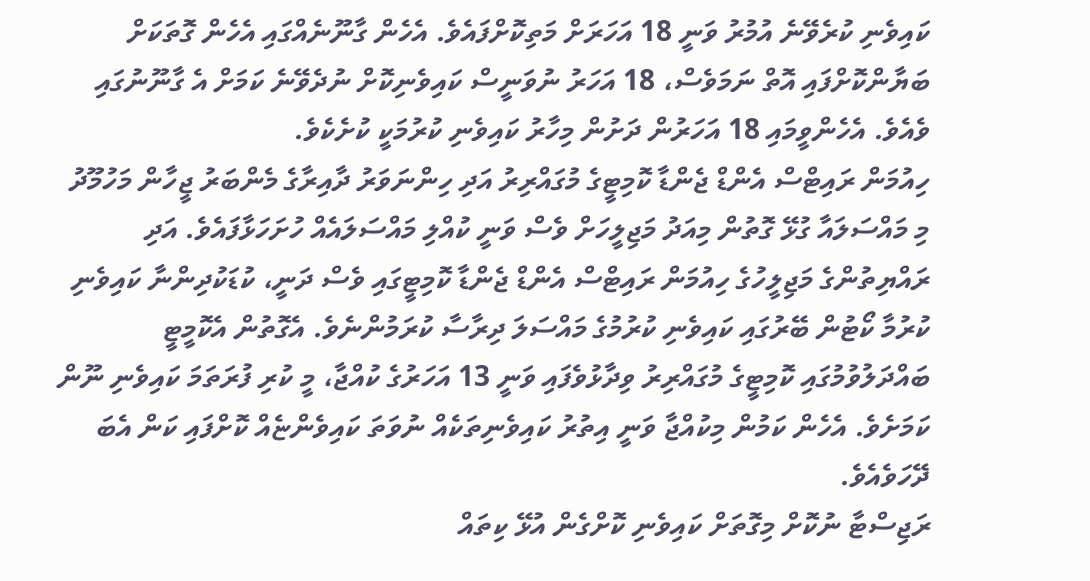ކައިވެނި ކުރެވޭނެ އުމުރު ވަނީ 18 އަހަރަށް މަތިކޮށްފައެވެ. އެހެން ގާނޫނެއްގައި އެހެން ގޮތަކަށް ބަޔާންކޮށްފައި އޮތް ނަމަވެސް، 18 އަހަރު ނުވަނީސް ކައިވެނިކޮށް ނުދެވޭނެ ކަމަށް އެ ގާނޫނުގައި ވެއެވެ. އެހެންވީމައި 18 އަހަރުން ދަށުން މިހާރު ކައިވެނި ކުރުމަކީ ކުށެކެވެ.
ހިއުމަން ރައިޓްސް އެންޑް ޖެންޑާ ކޮމިޓީގެ މުގައްރިރު އަދި ހިންނަވަރު ދާއިރާގެ މެންބަރު ޖީހާން މަހުމޫދު
މި މައްސަލައާ ގުޅޭ ގޮތުން މިއަދު މަޖިލީހަށް ވެސް ވަނީ ކުއްލި މައްސަލައެއް ހުށަހަޅާފައެވެ. އަދި ރައްޔިތުންގެ މަޖިލީހުގެ ހިއުމަން ރައިޓްސް އެންޑް ޖެންޑާ ކޮމިޓީގައި ވެސް ދަނީ، ކުޑަކުދިންނާ ކައިވެނި ކުރުމާ ކޯޓުން ބޭރުގައި ކައިވެނި ކުރުމުގެ މައްސަލަ ދިރާސާ ކުރަމުންނެވެ. އެގޮތުން އެކޮމީޓީ ބައްދަލުވުމުގައި ކޮމިޓީގެ މުގައްރިރު ވިދާޅުވެފައި ވަނީ 13 އަހަރުގެ ކުއްޖާ، މީ ކުރި ފުރަތަމަ ކައިވެނި ނޫން ކަމަށެވެ. އެހެން ކަމުން މިކުއްޖާ ވަނީ އިތުރު ކައިވެނިތަކެއް ނުވަތަ ކައިވެންޏެއް ކޮށްފައި ކަން އެބަ ދޭހަވެއެވެ.
ރަޖިސްޓާ ނުކޮށް މިގޮތަށް ކައިވެނި ކޮށްގެން އުޅޭ ކިތައް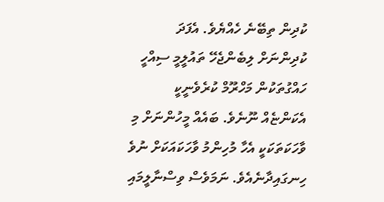ކުދިން ތިބޭނެ ހެއްޔެވެ. އެފަދަ ކުދިންނަށް ލިބެންޖެހޭ ތައުލީމީ ސިއްހީ ހައްގުތަކުން މަހްރޫމް ކުރެވެނީކީ އެކަންޏެއް ނޫނެވެ. ބައެއް މީހުންނަށް މި ވާހަކަތަކަކީ އެހާ މުހިންމު ވާހަކައަކަށް ނުވެ ހިނގައިދާނެއެވެ. ނަމަވެސް ވިސްނާލީމައި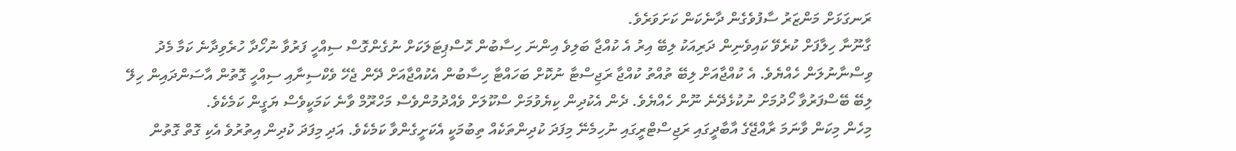ރަނގަޅަށް މަންޒަރު ސާފުވެގެން ދާނެކަން ކަށަވަރެވެ.
ގާނޫނާ ހިލާފަށް ކުރެވޭ ކައިވެނިން ދަރިއަކު ލިބޭ އިރު އެ ކުއްޖާ ބަލިވެ އިންނަ ހިސާބުން ހޮސްޕިޓަލަކަށް ނުގެންގޮސް ސިއްހީ ފަރުވާ ނުހޯދާ ހުރެވިދާނެ ކަމާ މެދު ވިސްނާނުލަން ހެއްޔެވެ. އެ ކުއްޖާއަށް ލިބޭ ތުއްތު ކުއްޖާ ރަޖިސްޓާ ނުކޮށް ބަހައްޓާ ހިސާބުން އެކުއްޖާއަށް ދޭން ޖެހޭ ވެކްސިނާއި ސިއްހީ ގޮތުން އާސަންދައިން ހިލޭ ލިބޭ ބޭސްފަރުވާ ހޯދުމަށް ނުކުޅެދޭނެ ނޫން ހެއްޔެވެ. ދެން އެކުދިން ކިޔެވުމަށް ސްކޫލަށް ވެއްދުމުންވެސް މަހްރޫމް ވާނެ ކަމަކީވެސް ޔަގީން ކަމެކެވެ.
މިހެން މިކަން ވާނަމަ ރާއްޖޭގެ އާބާދީގައި ރަޖިސްޓްރީގައި ނުހިމެނޭ މިފަދަ ކުދިންތަކެއް ތިބުމަކީ އެކަށީގެންވާ ކަމެކެވެ. އަދި މިފަދަ ކުދިން އިތުރުވެ އެކި ގޮތް ގޮތުން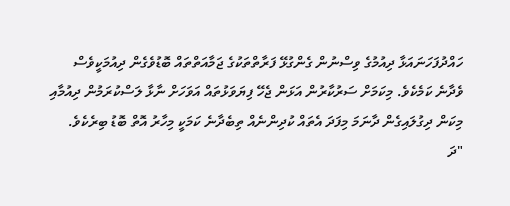ހައްދުފަހަނައަޅާ ދިއުމުގެ ވިސްނުން ގެންގުޅޭ ފަރާތްތަކުގެ ޖަމާއަތްތައް ބޮޑުވެގެން ދިއުމަކީވެސް ވެދާނެ ކަމެކެވެ. މިކަމަށް ސަރުކާރުން އަޅަން ޖެހޭ ފިޔަވަޅުތައް އަވަހަށް ނާޅާ ލަސްކުރަމުން ދިއުމާއި މިކަން ދިގުލައިގެން ދާނަމަ މިފަދަ އެތައް ކުދިންނެއް ތިބެދާނެ ކަމަކީ މިހާރު އޮތް ބޮޑު ބިރެކެވެ.
"ދަ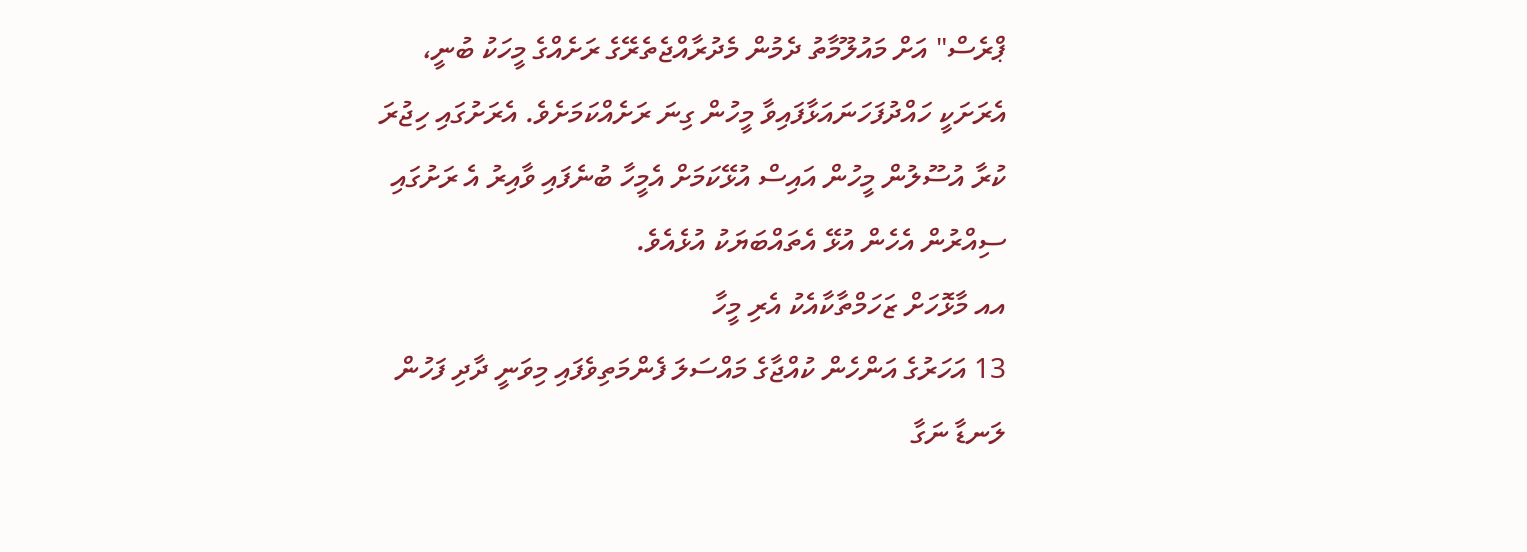ޕްރެސް" އަށް މައުލޫމާތު ދެމުން މެދުރާއްޖެތެރޭގެ ރަށެއްގެ މީހަކު ބުނީ، އެރަށަކީ ހައްދުފަހަނައަޅާފައިވާ މީހުން ގިނަ ރަށެއްކަމަށެވެ. އެރަށުގައި ހިޖުރަ ކުރާ އުސޫލުން މީހުން އައިސް އުޅޭކަމަށް އެމީހާ ބުނެފައި ވާއިރު އެ ރަށުގައި ސިއްރުން އެހެން އުޅޭ އެތައްބަޔަކު އުޅެއެވެ.
އއ މާޅޮހަށް ޒަހަމްތާކާއެކު އެރި މީހާ
13 އަހަރުގެ އަންހެން ކުއްޖާގެ މައްސަލަ ފެންމަތިވެފައި މިވަނީ ދާދި ފަހުން ލަނޑާ ނަގާ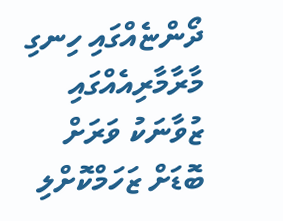ދޯންޏެއްގައި ހިނގި މާރާމާރިއެއްގައި ޒުވާނަކު ވަރަށް ބޮޑަށް ޒަހަމްކޮށްލި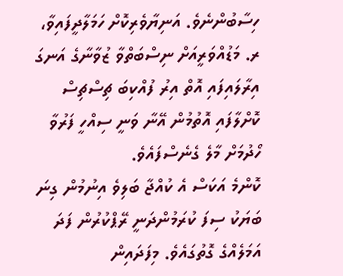ހިސާބުންނެވެ. އަނިޔާވެރިކޮށް ހަމަލާދީފައިވާ، ރ. މަޑުއްވަރީއަށް ނިސްބަތްވާ ޒުވާނާގެ އަނގަ އިރާލައިފައި އޮތް އިރު ފުއްކިބަ ޗިސްޗިސް ކޮށްލާފައި އޮތުމުން އޭނާ ވަނީ ސިއްހީ ފަރުވާ ހޯދުމަށް މާލެ ގެނެސްފައެވެ.
ކޮންމެ އަކަސް އެ ކުއްޖާ ބަލިވެ އިނުމުން ގިނަ ބަޔަކު ސިފަ ކުރަމުންދަނީ ރޭޕްކުރުން ފަދަ އަމަލެއްގެ ގޮތުގައެވެ. މިފަދައިން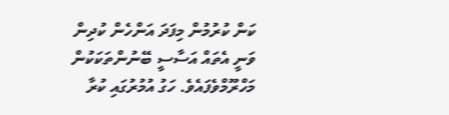ކަން ކުރުމުން މިފަދަ އަންހެން ކުދިން ވަނީ އެތައް އަސާސީ ބޭނުންތަކަކުން މަހްރޫމްވެފައެވެ. ހަގު އުމުރުގައި ކުރާ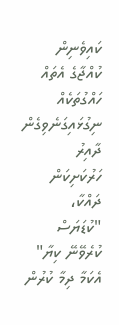ކައިވެނިން ކުއްޖާގެ އެތައް ހައްގުތަކެއް ނިގުޅައިގަނެވިގެން ދާއިރު ހަރުކަށިކަން ދައްކާ، "ކުޑަޔަސް ކުރެވޭނޭ ކިޔާ" އެކަމާ ދިމާ ކުރުން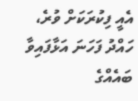އެއީ ފިކުރަކަށް ވުރެ، ހައްދު ފަހަނަ އަޅާފައިވާ ބައެއްގެ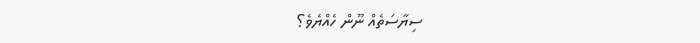ސިޔާސަތެއް ނޫން ހެއްޔެވެ؟